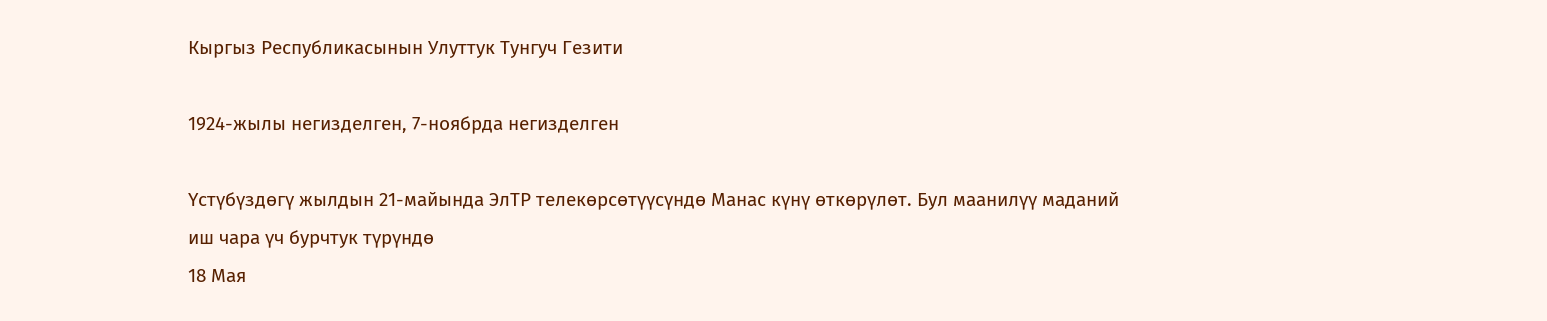Кыргыз Республикасынын Улуттук Тунгуч Гезити

1924-жылы негизделген, 7-ноябрда негизделген

Үстүбүздөгү жылдын 21-майында ЭлТР телекөрсөтүүсүндө Манас күнү өткөрүлөт. Бул маанилүү маданий иш чара үч бурчтук түрүндө
18 Мая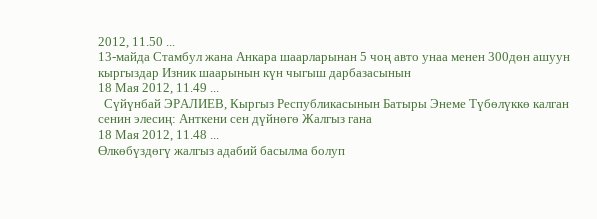2012, 11.50 ...
13-майда Стамбул жана Анкара шаарларынан 5 чоң авто унаа менен 300дөн ашуун кыргыздар Изник шаарынын күн чыгыш дарбазасынын
18 Мая 2012, 11.49 ...
  Сүйүнбай ЭРАЛИЕВ, Кыргыз Республикасынын Батыры Энеме Түбөлүккө калган сенин элесиң: Анткени сен дүйнөгө Жалгыз гана
18 Мая 2012, 11.48 ...
Өлкөбүздөгү жалгыз адабий басылма болуп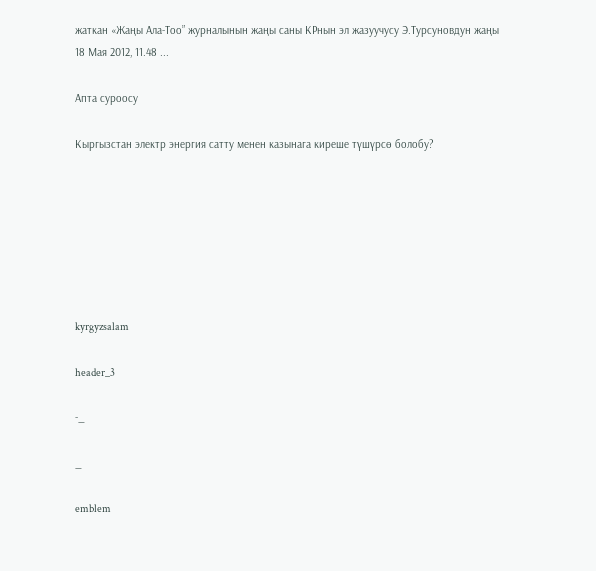жаткан «Жаңы Ала-Тоо” журналынын жаңы саны КРнын эл жазуучусу Э.Турсуновдун жаңы
18 Мая 2012, 11.48 ...

Апта суроосу

Кыргызстан электр энергия сатту менен казынага киреше түшүрсө болобу?







kyrgyzsalam

header_3

-_

_

emblem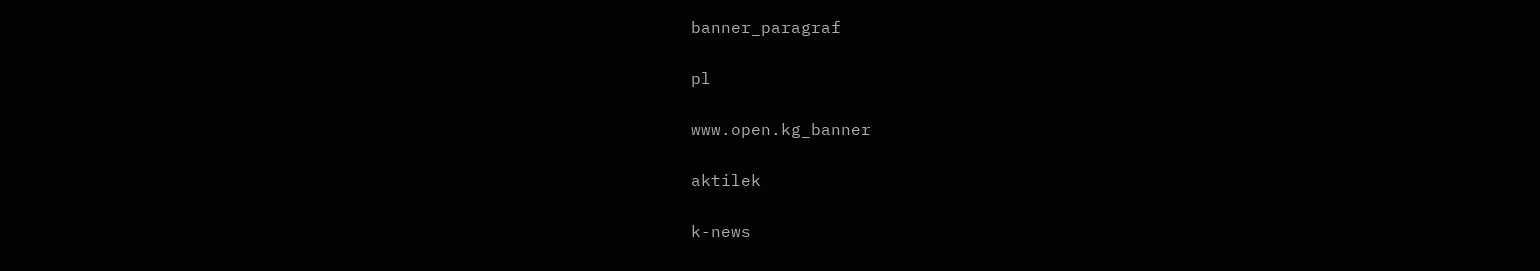banner_paragraf

pl

www.open.kg_banner

aktilek

k-news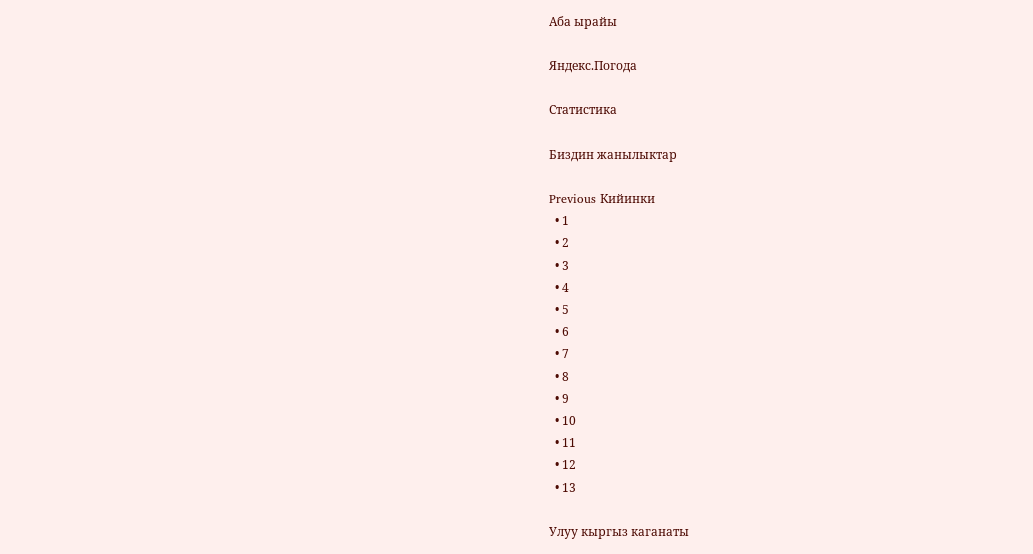Аба ырайы

Яндекс.Погода

Статистика

Биздин жанылыктар

Previous Кийинки
  • 1
  • 2
  • 3
  • 4
  • 5
  • 6
  • 7
  • 8
  • 9
  • 10
  • 11
  • 12
  • 13

Улуу кыргыз каганаты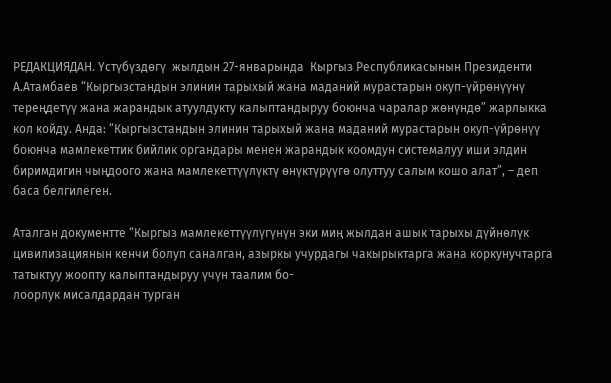РЕДАКЦИЯДАН. Үстүбүздөгү  жылдын 27-январында  Кыргыз Республикасынын Президенти А.Атамбаев “Кыргызстандын элинин тарыхый жана маданий мурастарын окуп-үйрөнүүнү тереңдетүү жана жарандык атуулдукту калыптандыруу боюнча чаралар жөнүндө” жарлыкка кол койду. Анда: “Кыргызстандын элинин тарыхый жана маданий мурастарын окуп-үйрөнүү боюнча мамлекеттик бийлик органдары менен жарандык коомдун системалуу иши элдин биримдигин чыңдоого жана мамлекеттүүлүктү өнүктүрүүгө олуттуу салым кошо алат”, – деп баса белгилеген.

Аталган документте “Кыргыз мамлекеттүүлүгүнүн эки миң жылдан ашык тарыхы дүйнөлүк цивилизациянын кенчи болуп саналган, азыркы учурдагы чакырыктарга жана коркунучтарга татыктуу жоопту калыптандыруу үчүн таалим бо-
лоорлук мисалдардан турган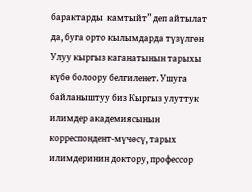барактарды  камтыйт” деп айтылат да, буга орто кылымдарда түзүлгөн Улуу кыргыз каганатынын тарыхы күбө болоору белгиленет. Ушуга байланыштуу биз Кыргыз улуттук илимдер академиясынын корреспондент-мүчөсү, тарых илимдеринин доктору, профессор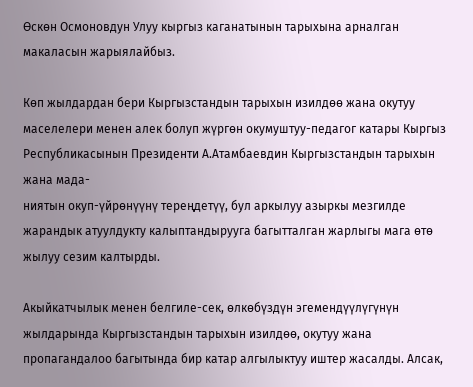Өскөн Осмоновдун Улуу кыргыз каганатынын тарыхына арналган макаласын жарыялайбыз.

Көп жылдардан бери Кыргызстандын тарыхын изилдөө жана окутуу маселелери менен алек болуп жүргөн окумуштуу-педагог катары Кыргыз Республикасынын Президенти А.Атамбаевдин Кыргызстандын тарыхын жана мада-
ниятын окуп-үйрөнүүнү тереңдетүү, бул аркылуу азыркы мезгилде жарандык атуулдукту калыптандырууга багытталган жарлыгы мага өтө жылуу сезим калтырды.

Акыйкатчылык менен белгиле-сек, өлкөбүздүн эгемендүүлүгүнүн жылдарында Кыргызстандын тарыхын изилдөө, окутуу жана пропагандалоо багытында бир катар алгылыктуу иштер жасалды. Алсак,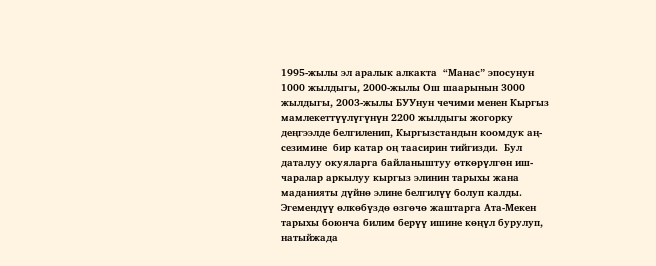1995-жылы эл аралык алкакта  “Манас” эпосунун 1000 жылдыгы, 2000-жылы Ош шаарынын 3000 жылдыгы, 2003-жылы БУУнун чечими менен Кыргыз мамлекеттүүлүгүнүн 2200 жылдыгы жогорку деңгээлде белгиленип, Кыргызстандын коомдук аң-сезимине  бир катар оң таасирин тийгизди.  Бул даталуу окуяларга байланыштуу өткөрүлгөн иш-чаралар аркылуу кыргыз элинин тарыхы жана маданияты дүйнө элине белгилүү болуп калды. Эгемендүү өлкөбүздө өзгөчө жаштарга Ата-Мекен тарыхы боюнча билим берүү ишине көңүл бурулуп, натыйжада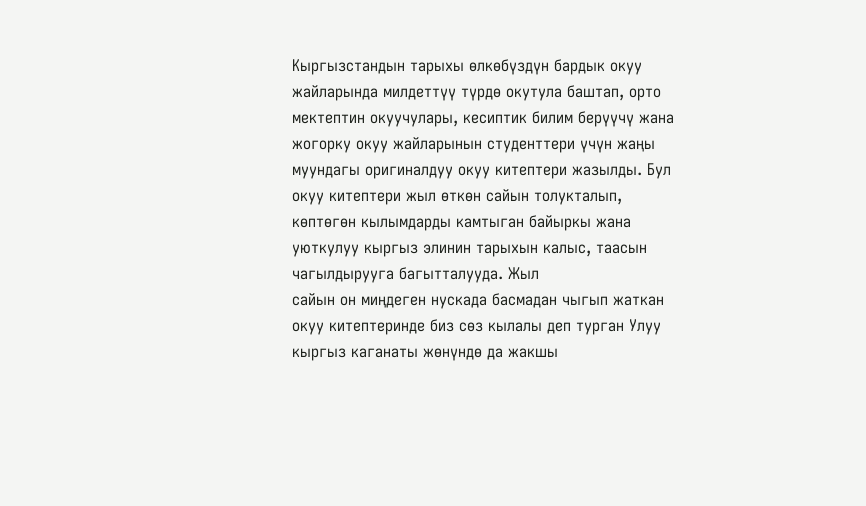Кыргызстандын тарыхы өлкөбүздүн бардык окуу жайларында милдеттүү түрдө окутула баштап, орто мектептин окуучулары, кесиптик билим берүүчү жана жогорку окуу жайларынын студенттери үчүн жаңы муундагы оригиналдуу окуу китептери жазылды. Бул окуу китептери жыл өткөн сайын толукталып, көптөгөн кылымдарды камтыган байыркы жана уюткулуу кыргыз элинин тарыхын калыс, таасын чагылдырууга багытталууда. Жыл
сайын он миңдеген нускада басмадан чыгып жаткан окуу китептеринде биз сөз кылалы деп турган Улуу кыргыз каганаты жөнүндө да жакшы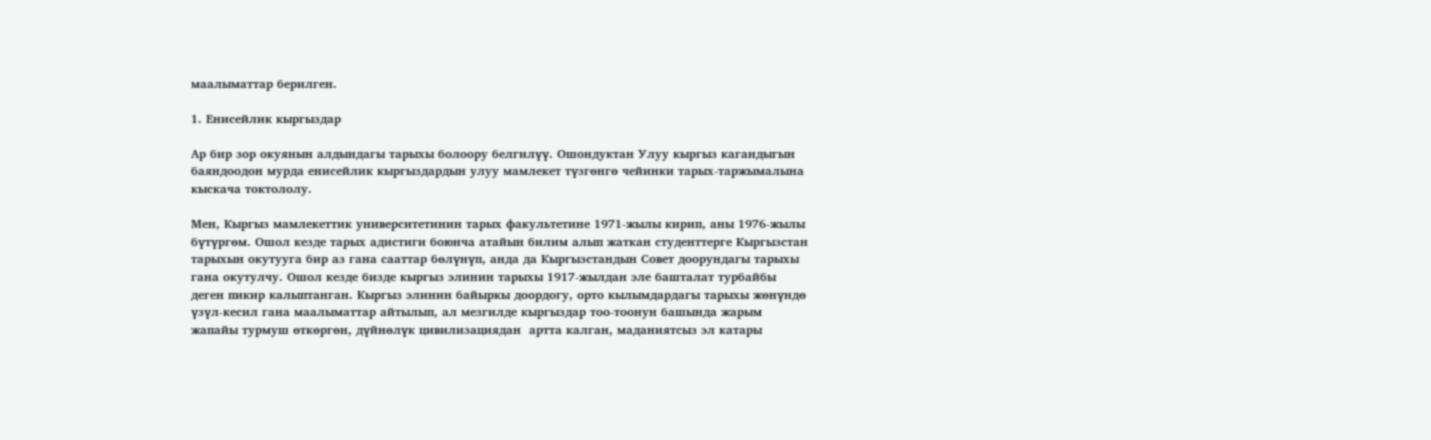маалыматтар берилген.

1. Енисейлик кыргыздар

Ар бир зор окуянын алдындагы тарыхы болоору белгилүү. Ошондуктан Улуу кыргыз кагандыгын баяндоодон мурда енисейлик кыргыздардын улуу мамлекет түзгөнгө чейинки тарых-таржымалына кыскача токтололу.

Мен, Кыргыз мамлекеттик университетинин тарых факультетине 1971-жылы кирип, аны 1976-жылы бүтүргөм. Ошол кезде тарых адистиги боюнча атайын билим алып жаткан студенттерге Кыргызстан тарыхын окутууга бир аз гана сааттар бөлүнүп, анда да Кыргызстандын Совет доорундагы тарыхы гана окутулчу. Ошол кезде бизде кыргыз элинин тарыхы 1917-жылдан эле башталат турбайбы деген пикир калыптанган. Кыргыз элинин байыркы доордогу, орто кылымдардагы тарыхы жөнүндө үзүл-кесил гана маалыматтар айтылып, ал мезгилде кыргыздар тоо-тоонун башында жарым жапайы турмуш өткөргөн, дүйнөлүк цивилизациядан  артта калган, маданиятсыз эл катары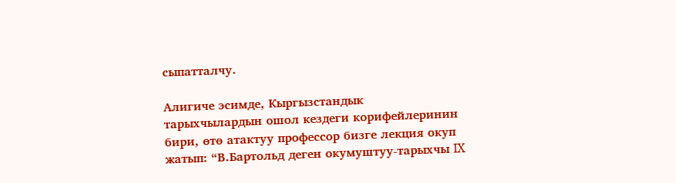сыпатталчу.

Алигиче эсимде, Кыргызстандык тарыхчылардын ошол кездеги корифейлеринин бири, өтө атактуу профессор бизге лекция окуп жатып: “В.Бартольд деген окумуштуу-тарыхчы IX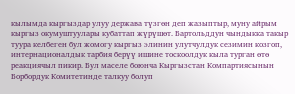кылымда кыргыздар улуу держава түзгөн деп жазыптыр, муну айрым кыргыз окумуштуулары кубаттап жүрүшөт. Бартольддун чындыкка такыр туура келбеген бул жомогу кыргыз элинин улутчулдук сезимин козгоп, интернационалдык тарбия берүү ишине тоскоолдук кыла турган өтө реакциячыл пикир. Бул маселе боюнча Кыргызстан Компартиясынын Борбордук Комитетинде талкуу болуп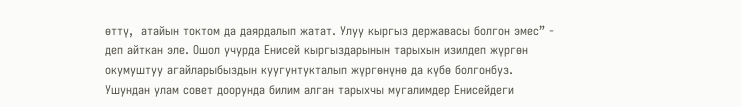өттү,  атайын токтом да даярдалып жатат. Улуу кыргыз державасы болгон эмес” - деп айткан эле. Ошол учурда Енисей кыргыздарынын тарыхын изилдеп жүргөн окумуштуу агайларыбыздын куугунтукталып жүргөнүнө да күбө болгонбуз. Ушундан улам совет доорунда билим алган тарыхчы мугалимдер Енисейдеги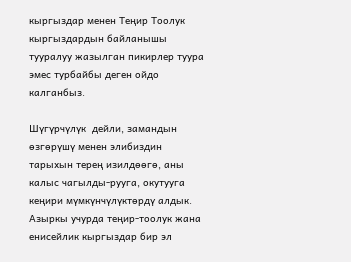кыргыздар менен Теңир Тоолук кыргыздардын байланышы тууралуу жазылган пикирлер туура эмес турбайбы деген ойдо калганбыз.

Шүгүрчүлүк  дейли, замандын өзгөрүшү менен элибиздин тарыхын терең изилдөөгө, аны калыс чагылды-рууга, окутууга кеңири мүмкүнчүлүктөрдү алдык. Азыркы учурда теңир-тоолук жана енисейлик кыргыздар бир эл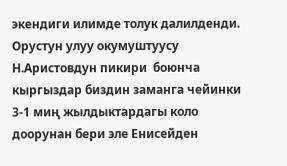экендиги илимде толук далилденди. Орустун улуу окумуштуусу Н.Аристовдун пикири  боюнча кыргыздар биздин заманга чейинки  3-1 миң жылдыктардагы коло доорунан бери эле Енисейден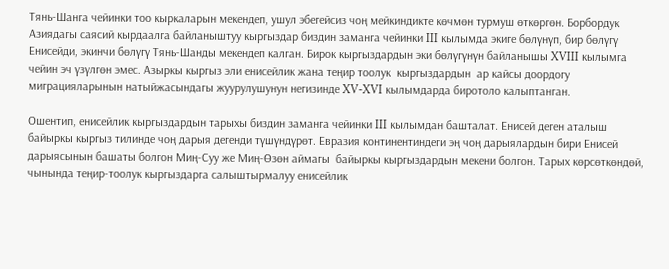Тянь-Шанга чейинки тоо кыркаларын мекендеп, ушул эбегейсиз чоң мейкиндикте көчмөн турмуш өткөргөн. Борбордук Азиядагы саясий кырдаалга байланыштуу кыргыздар биздин заманга чейинки III кылымда экиге бөлүнүп, бир бөлүгү Енисейди, экинчи бөлүгү Тянь-Шанды мекендеп калган. Бирок кыргыздардын эки бөлүгүнүн байланышы XVIII кылымга чейин эч үзүлгөн эмес. Азыркы кыргыз эли енисейлик жана теңир тоолук  кыргыздардын  ар кайсы доордогу миграцияларынын натыйжасындагы жуурулушунун негизинде XV-XVI кылымдарда биротоло калыптанган.

Ошентип, енисейлик кыргыздардын тарыхы биздин заманга чейинки III кылымдан башталат. Енисей деген аталыш  байыркы кыргыз тилинде чоң дарыя дегенди түшүндүрөт. Евразия континентиндеги эң чоң дарыялардын бири Енисей дарыясынын башаты болгон Миң-Суу же Миң-Өзөн аймагы  байыркы кыргыздардын мекени болгон. Тарых көрсөткөндөй, чынында теңир-тоолук кыргыздарга салыштырмалуу енисейлик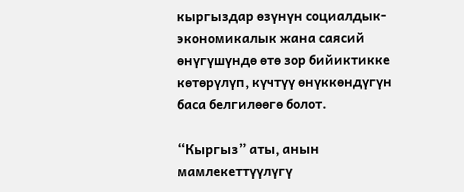кыргыздар өзүнүн социалдык-экономикалык жана саясий өнүгүшүндө өтө зор бийиктикке көтөрүлүп, күчтүү өнүккөндүгүн баса белгилөөгө болот.

“Кыргыз” аты, анын мамлекеттүүлүгү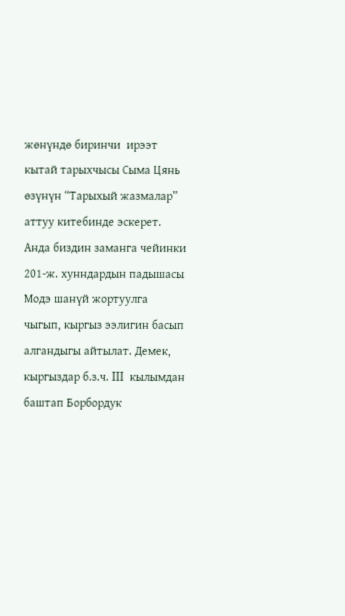жөнүндө биринчи  ирээт кытай тарыхчысы Сыма Цянь өзүнүн “Тарыхый жазмалар” аттуу китебинде эскерет. Анда биздин заманга чейинки 201-ж. хунндардын падышасы  Модэ шанүй жортуулга чыгып, кыргыз ээлигин басып алгандыгы айтылат. Демек, кыргыздар б.з.ч. III  кылымдан баштап Борбордук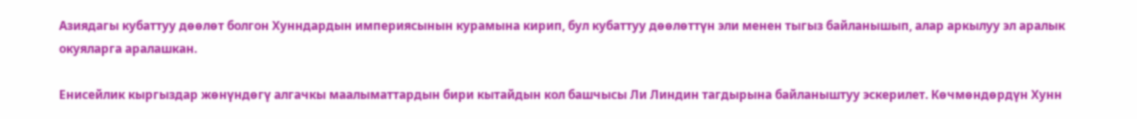Азиядагы кубаттуу дөөлөт болгон Хунндардын империясынын курамына кирип, бул кубаттуу дөөлөттүн эли менен тыгыз байланышып, алар аркылуу эл аралык окуяларга аралашкан.

Енисейлик кыргыздар жөнүндөгү алгачкы маалыматтардын бири кытайдын кол башчысы Ли Линдин тагдырына байланыштуу эскерилет. Көчмөндөрдүн Хунн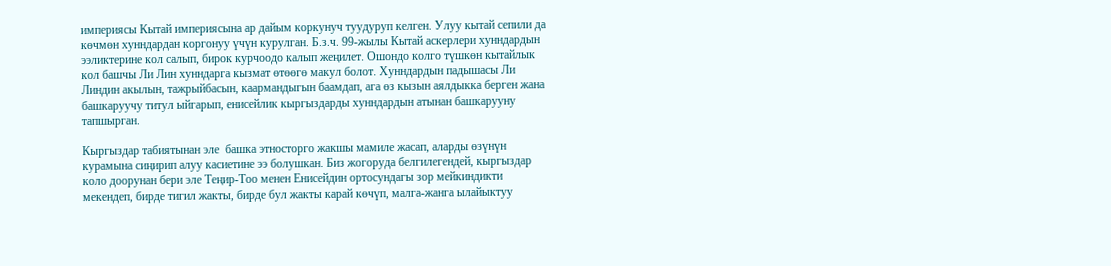империясы Кытай империясына ар дайым коркунуч туудуруп келген. Улуу кытай сепили да көчмөн хунндардан коргонуу үчүн курулган. Б.з.ч. 99-жылы Кытай аскерлери хунндардын ээликтерине кол салып, бирок курчоодо калып жеңилет. Ошондо колго түшкөн кытайлык кол башчы Ли Лин хунндарга кызмат өтөөгө макул болот. Хунндардын падышасы Ли Линдин акылын, тажрыйбасын, каармандыгын баамдап, ага өз кызын аялдыкка берген жана башкаруучу титул ыйгарып, енисейлик кыргыздарды хунндардын атынан башкарууну тапшырган.

Кыргыздар табиятынан эле  башка этносторго жакшы мамиле жасап, аларды өзүнүн курамына сиңирип алуу касиетине ээ болушкан. Биз жогоруда белгилегендей, кыргыздар коло доорунан бери эле Теңир-Тоо менен Енисейдин ортосундагы зор мейкиндикти мекендеп, бирде тигил жакты, бирде бул жакты карай көчүп, малга-жанга ылайыктуу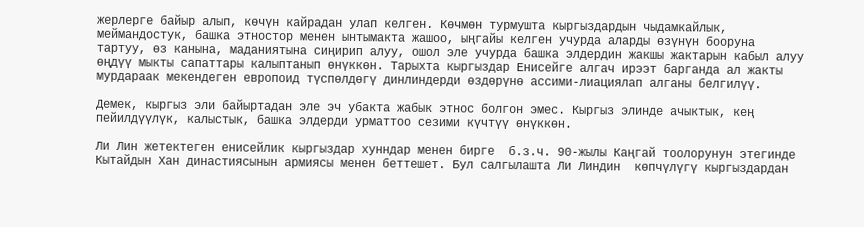жерлерге байыр алып, көчүн кайрадан улап келген. Көчмөн турмушта кыргыздардын чыдамкайлык, меймандостук, башка этностор менен ынтымакта жашоо, ыңгайы келген учурда аларды өзүнүн бооруна тартуу, өз канына, маданиятына сиңирип алуу, ошол эле учурда башка элдердин жакшы жактарын кабыл алуу өңдүү мыкты сапаттары калыптанып өнүккөн. Тарыхта кыргыздар Енисейге алгач ирээт барганда ал жакты мурдараак мекендеген европоид түспөлдөгү динлиндерди өздөрүнө ассими-лиациялап алганы белгилүү.

Демек, кыргыз эли байыртадан эле эч убакта жабык этнос болгон эмес. Кыргыз элинде ачыктык, кең пейилдүүлүк, калыстык, башка элдерди урматтоо сезими күчтүү өнүккөн.

Ли Лин жетектеген енисейлик кыргыздар хунндар менен бирге  б.з.ч. 90-жылы Каңгай тоолорунун этегинде  Кытайдын Хан династиясынын армиясы менен беттешет. Бул салгылашта Ли Линдин  көпчүлүгү кыргыздардан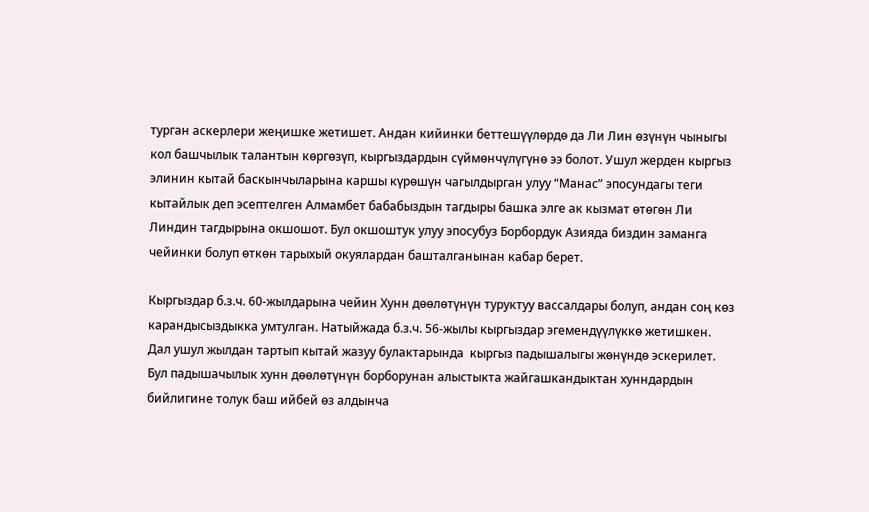турган аскерлери жеңишке жетишет. Андан кийинки беттешүүлөрдө да Ли Лин өзүнүн чыныгы кол башчылык талантын көргөзүп, кыргыздардын сүймөнчүлүгүнө ээ болот. Ушул жерден кыргыз элинин кытай баскынчыларына каршы күрөшүн чагылдырган улуу “Манас” эпосундагы теги кытайлык деп эсептелген Алмамбет бабабыздын тагдыры башка элге ак кызмат өтөгөн Ли Линдин тагдырына окшошот. Бул окшоштук улуу эпосубуз Борбордук Азияда биздин заманга чейинки болуп өткөн тарыхый окуялардан башталганынан кабар берет.

Кыргыздар б.з.ч. 60-жылдарына чейин Хунн дөөлөтүнүн туруктуу вассалдары болуп, андан соң көз карандысыздыкка умтулган. Натыйжада б.з.ч. 56-жылы кыргыздар эгемендүүлүккө жетишкен. Дал ушул жылдан тартып кытай жазуу булактарында  кыргыз падышалыгы жөнүндө эскерилет. Бул падышачылык хунн дөөлөтүнүн борборунан алыстыкта жайгашкандыктан хунндардын бийлигине толук баш ийбей өз алдынча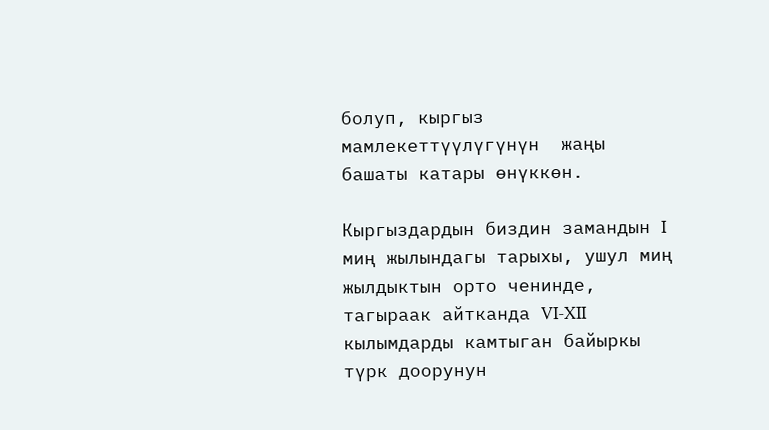болуп, кыргыз мамлекеттүүлүгүнүн  жаңы башаты катары өнүккөн.

Кыргыздардын биздин замандын I миң жылындагы тарыхы, ушул миң жылдыктын орто ченинде, тагыраак айтканда VI-XII кылымдарды камтыган байыркы түрк доорунун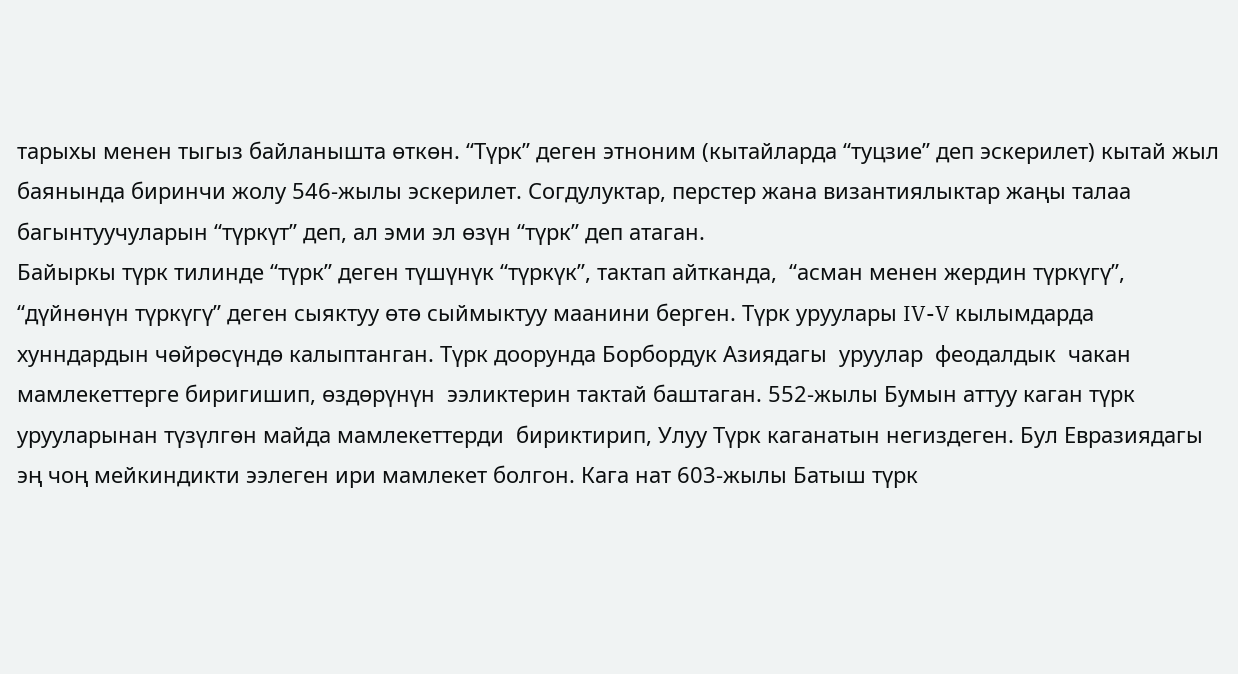тарыхы менен тыгыз байланышта өткөн. “Түрк” деген этноним (кытайларда “туцзие” деп эскерилет) кытай жыл баянында биринчи жолу 546-жылы эскерилет. Согдулуктар, перстер жана византиялыктар жаңы талаа багынтуучуларын “түркүт” деп, ал эми эл өзүн “түрк” деп атаган.
Байыркы түрк тилинде “түрк” деген түшүнүк “түркүк”, тактап айтканда,  “асман менен жердин түркүгү”, “дүйнөнүн түркүгү” деген сыяктуу өтө сыймыктуу маанини берген. Түрк уруулары IV-V кылымдарда хунндардын чөйрөсүндө калыптанган. Түрк доорунда Борбордук Азиядагы  уруулар  феодалдык  чакан мамлекеттерге биригишип, өздөрүнүн  ээликтерин тактай баштаган. 552-жылы Бумын аттуу каган түрк урууларынан түзүлгөн майда мамлекеттерди  бириктирип, Улуу Түрк каганатын негиздеген. Бул Евразиядагы  эң чоң мейкиндикти ээлеген ири мамлекет болгон. Кага нат 603-жылы Батыш түрк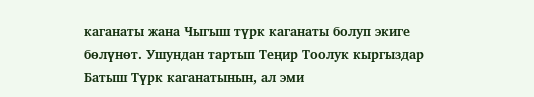каганаты жана Чыгыш түрк каганаты болуп экиге бөлүнөт. Ушундан тартып Теңир Тоолук кыргыздар Батыш Түрк каганатынын, ал эми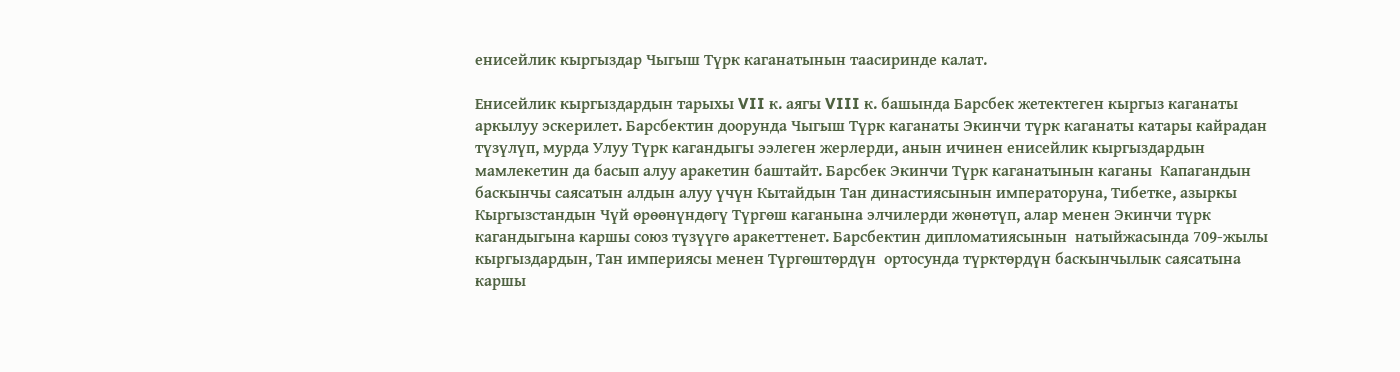енисейлик кыргыздар Чыгыш Түрк каганатынын таасиринде калат.

Енисейлик кыргыздардын тарыхы VII к. аягы VIII к. башында Барсбек жетектеген кыргыз каганаты аркылуу эскерилет. Барсбектин доорунда Чыгыш Түрк каганаты Экинчи түрк каганаты катары кайрадан түзүлүп, мурда Улуу Түрк кагандыгы ээлеген жерлерди, анын ичинен енисейлик кыргыздардын мамлекетин да басып алуу аракетин баштайт. Барсбек Экинчи Түрк каганатынын каганы  Капагандын баскынчы саясатын алдын алуу үчүн Кытайдын Тан династиясынын императоруна, Тибетке, азыркы Кыргызстандын Чүй өрөөнүндөгү Түргөш каганына элчилерди жөнөтүп, алар менен Экинчи түрк кагандыгына каршы союз түзүүгө аракеттенет. Барсбектин дипломатиясынын  натыйжасында 709-жылы кыргыздардын, Тан империясы менен Түргөштөрдүн  ортосунда түрктөрдүн баскынчылык саясатына  каршы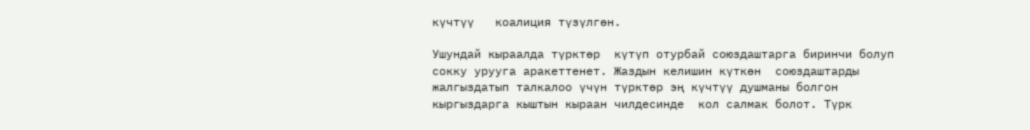күчтүү   коалиция түзүлгөн.

Ушундай кыраалда түрктөр  күтүп отурбай союздаштарга биринчи болуп сокку урууга аракеттенет. Жаздын келишин күткөн  союздаштарды жалгыздатып талкалоо үчүн түрктөр эң күчтүү душманы болгон кыргыздарга кыштын кыраан чилдесинде  кол салмак болот. Түрк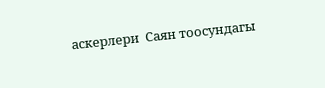аскерлери  Саян тоосундагы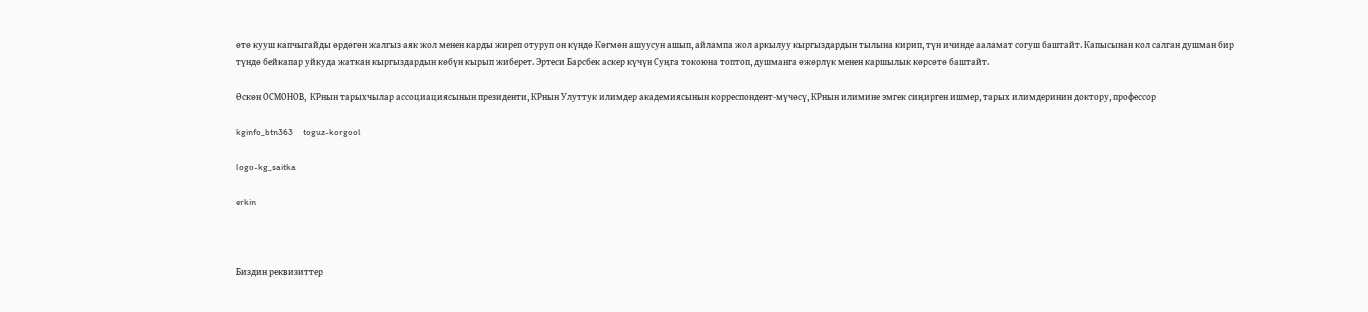өтө кууш капчыгайды өрдөгөн жалгыз аяк жол менен карды жиреп отуруп он күндө Көгмөн ашуусун ашып, айлампа жол аркылуу кыргыздардын тылына кирип, түн ичинде ааламат согуш баштайт. Капысынан кол салган душман бир түндө бейкапар уйкуда жаткан кыргыздардын көбүн кырып жиберет. Эртеси Барсбек аскер күчүн Суңга токоюна топтоп, душманга өжөрлүк менен каршылык көрсөтө баштайт.

Өскөн ОСМОНОВ,  КРнын тарыхчылар ассоциациясынын президенти, КРнын Улуттук илимдер академиясынын корреспондент-мүчөсү, КРнын илимине эмгек сиңирген ишмер, тарых илимдеринин доктору, профессор

kginfo_btn363     toguz-korgool

logo-kg_saitka

erkin



Биздин реквизиттер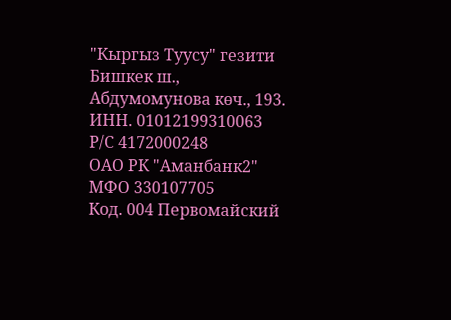"Кыргыз Туусу" гезити
Бишкек ш., Абдумомунова көч., 193.
ИНН. 01012199310063
Р/С 4172000248
ОАО РК "Аманбанк2"
МФО 330107705
Код. 004 Первомайский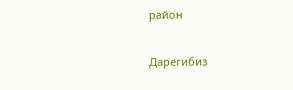район

Дарегибиз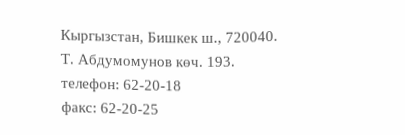Кыргызстан, Бишкек ш., 720040.
Т. Абдумомунов көч. 193.
телефон: 62-20-18
факс: 62-20-25